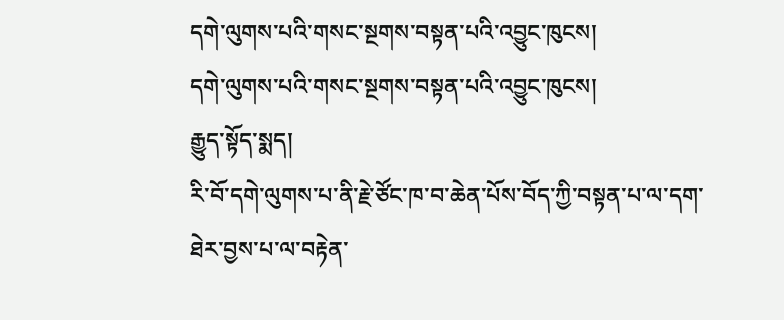དགེ་ལུགས་པའི་གསང་སྔགས་བསྟན་པའི་འབྱུང་ཁུངས།
དགེ་ལུགས་པའི་གསང་སྔགས་བསྟན་པའི་འབྱུང་ཁུངས།
རྒྱུད་སྟོད་སྨད།
རི་བོ་དགེ་ལུགས་པ་ནི་རྗེ་ཙོང་ཁ་བ་ཆེན་པོས་བོད་ཀྱི་བསྟན་པ་ལ་དག་ཐེར་བྱས་པ་ལ་བརྟེན་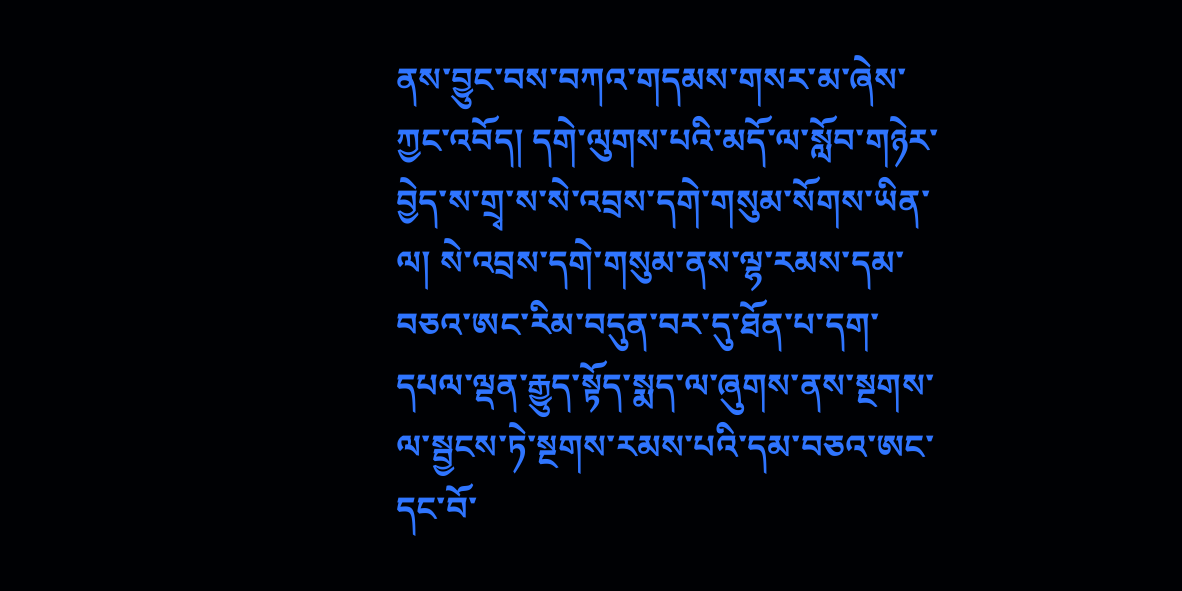ནས་བྱུང་བས་བཀའ་གདམས་གསར་མ་ཞེས་ཀྱང་འབོད། དགེ་ལུགས་པའི་མདོ་ལ་སློབ་གཉེར་བྱེད་ས་གྲྭ་ས་སེ་འབྲས་དགེ་གསུམ་སོགས་ཡིན་ལ། སེ་འབྲས་དགེ་གསུམ་ནས་ལྷ་རམས་དམ་བཅའ་ཨང་རིམ་བདུན་བར་དུ་ཐོན་པ་དག་དཔལ་ལྡན་རྒྱུད་སྟོད་སྨད་ལ་ཞུགས་ནས་སྔགས་ལ་སྦྱངས་ཏེ་སྔགས་རམས་པའི་དམ་བཅའ་ཨང་དང་བོ་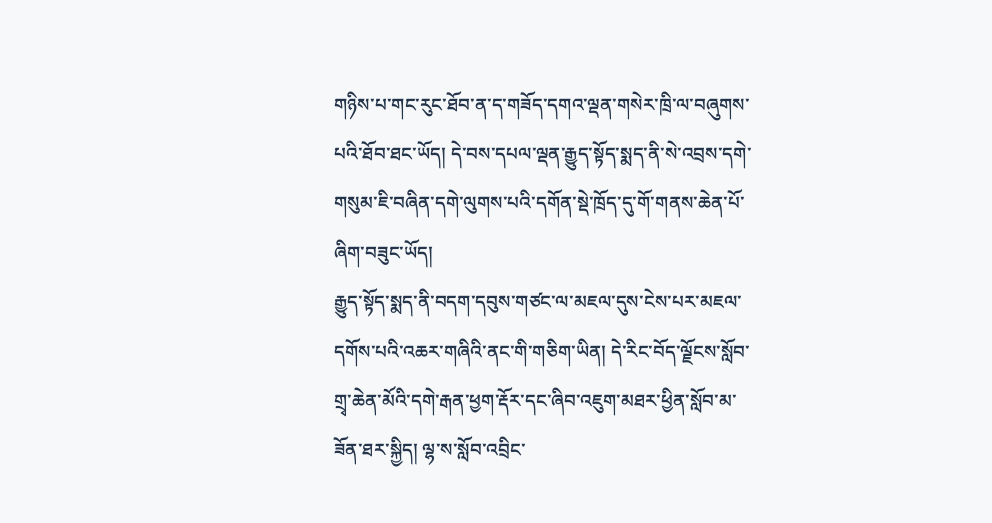གཉིས་པ་གང་རུང་ཐོབ་ན་ད་གཟོད་དགའ་ལྡན་གསེར་ཁྲི་ལ་བཞུགས་པའི་ཐོབ་ཐང་ཡོད། དེ་བས་དཔལ་ལྡན་རྒྱུད་སྟོད་སྨད་ནི་སེ་འབྲས་དགེ་གསུམ་ཇི་བཞིན་དགེ་ལུགས་པའི་དགོན་སྡེ་ཁྲོད་དུ་གོ་གནས་ཆེན་པོ་ཞིག་བཟུང་ཡོད།
རྒྱུད་སྟོད་སྨད་ནི་བདག་དབུས་གཙང་ལ་མཇལ་དུས་ངེས་པར་མཇལ་དགོས་པའི་འཆར་གཞིའི་ནང་གི་གཅིག་ཡིན། དེ་རིང་བོད་ལྗོངས་སློབ་གྲྭ་ཆེན་མོའི་དགེ་རྒན་ཕྱག་རྡོར་དང་ཞིབ་འཇུག་མཐར་ཕྱིན་སློབ་མ་ཟོན་ཐར་སྐྱིད། ལྷ་ས་སློབ་འབྲིང་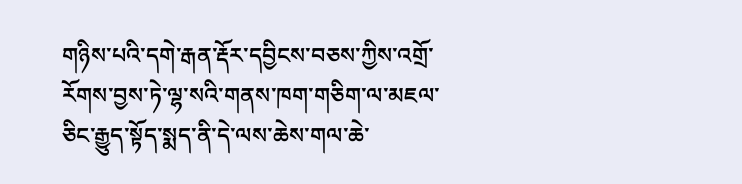གཉིས་པའི་དགེ་རྒན་རྡོར་དབྱིངས་བཅས་ཀྱིས་འགྲོ་རོགས་བྱས་ཏེ་ལྷ་སའི་གནས་ཁག་གཅིག་ལ་མཇལ་ཅིང་རྒྱུད་སྟོད་སྨད་ནི་དེ་ལས་ཆེས་གལ་ཆེ་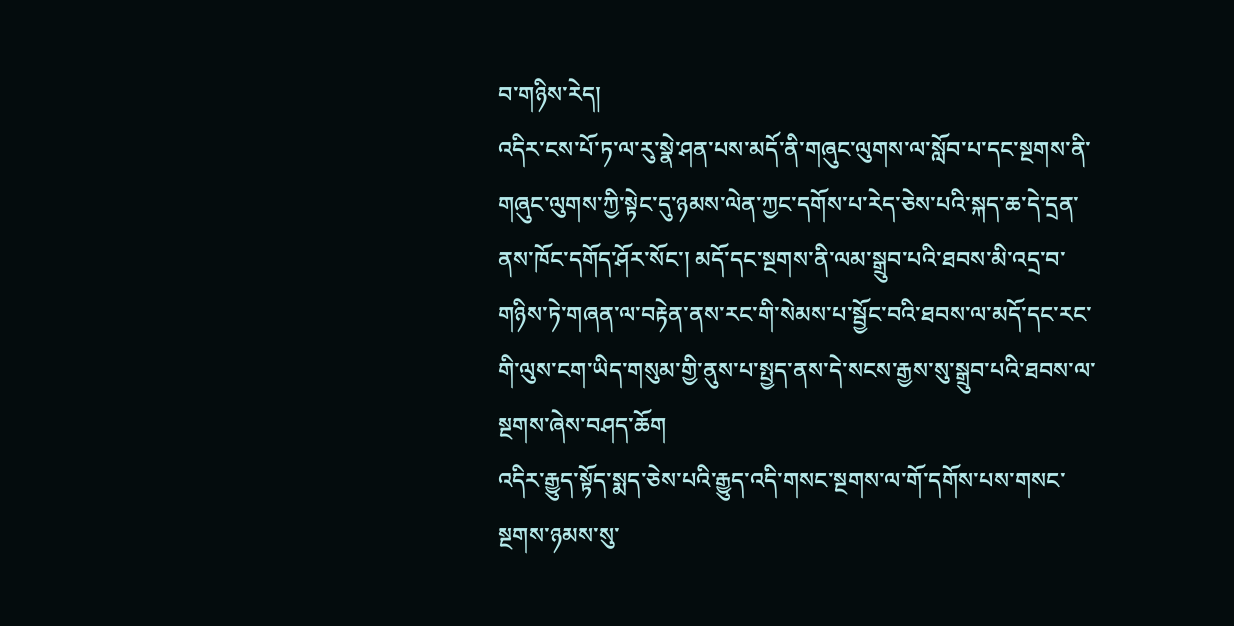བ་གཉིས་རེད།
འདིར་ངས་པོ་ཏ་ལ་རུ་སྣེ་ཤན་པས་མདོ་ནི་གཞུང་ལུགས་ལ་སློབ་པ་དང་སྔགས་ནི་གཞུང་ལུགས་ཀྱི་སྟེང་དུ་ཉམས་ལེན་ཀྱང་དགོས་པ་རེད་ཅེས་པའི་སྐད་ཆ་དེ་དྲན་ནས་ཁོང་དགོད་ཤོར་སོང་། མདོ་དང་སྔགས་ནི་ལམ་སྒྲུབ་པའི་ཐབས་མི་འདྲ་བ་གཉིས་ཏེ་གཞན་ལ་བརྟེན་ནས་རང་གི་སེམས་པ་སྦྱོང་བའི་ཐབས་ལ་མདོ་དང་རང་གི་ལུས་ངག་ཡིད་གསུམ་གྱི་ནུས་པ་སྤྱད་ནས་དེ་སངས་རྒྱས་སུ་སྒྲུབ་པའི་ཐབས་ལ་སྔགས་ཞེས་བཤད་ཆོག
འདིར་རྒྱུད་སྟོད་སྨད་ཅེས་པའི་རྒྱུད་འདི་གསང་སྔགས་ལ་གོ་དགོས་པས་གསང་སྔགས་ཉམས་སུ་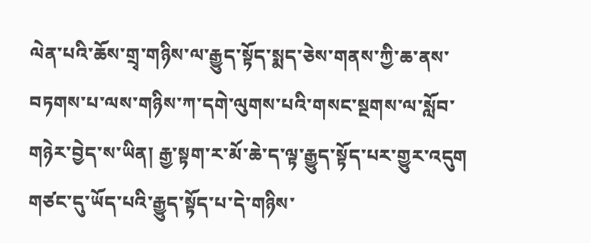ལེན་པའི་ཆོས་གྲྭ་གཉིས་ལ་རྒྱུད་སྟོད་སྨད་ཅེས་གནས་ཀྱི་ཆ་ནས་བཏགས་པ་ལས་གཉིས་ཀ་དགེ་ལུགས་པའི་གསང་སྔགས་ལ་སློབ་གཉེར་བྱེད་ས་ཡིན། རྒྱ་སྟག་ར་མོ་ཆེ་ད་ལྟ་རྒྱུད་སྟོད་པར་གྱུར་འདུག གཙང་དུ་ཡོད་པའི་རྒྱུད་སྟོད་པ་དེ་གཉིས་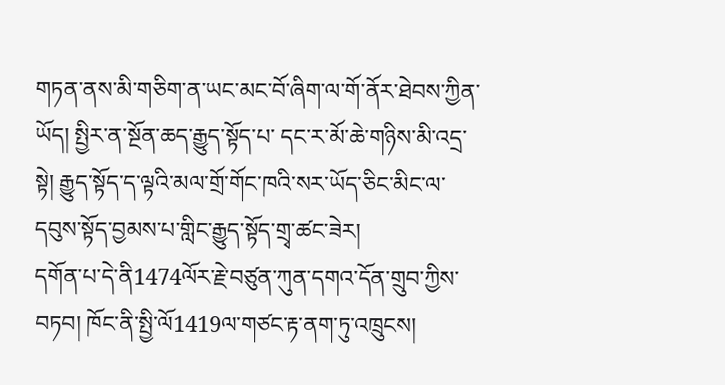གཏན་ནས་མི་གཅིག་ན་ཡང་མང་བོ་ཞིག་ལ་གོ་ནོར་ཐེབས་ཀྱིན་ཡོད། སྤྱིར་ན་སྔོན་ཆད་རྒྱུད་སྟོད་པ་ དང་ར་མོ་ཆེ་གཉིས་མི་འདྲ་སྟེ། རྒྱུད་སྟོད་ད་ལྟའི་མལ་གྲོ་གོང་ཁའི་སར་ཡོད་ཅིང་མིང་ལ་དབུས་སྟོད་བྱམས་པ་གླིང་རྒྱུད་སྟོད་གྲྭ་ཚང་ཟེར།
དགོན་པ་དེ་ནི1474ལོར་རྗེ་བཙུན་ཀུན་དགའ་དོན་གྲུབ་ཀྱིས་བཏབ། ཁོང་ནི་སྤྱི་ལོ1419ལ་གཙང་རྟ་ནག་ཏུ་འཁྲུངས།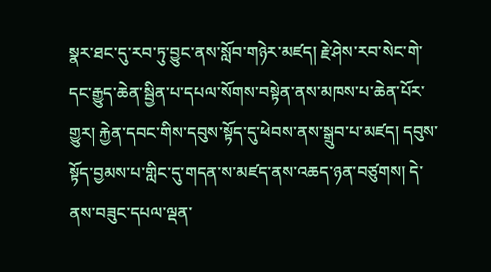སྣར་ཐང་དུ་རབ་ཏུ་བྱུང་ནས་སློབ་གཉེར་མཛད། རྗེ་ཤེས་རབ་སེང་གེ་དང་རྒྱུད་ཆེན་སྦྱིན་པ་དཔལ་སོགས་བསྟེན་ནས་མཁས་པ་ཆེན་པོར་གྱུར། རྐྱེན་དབང་གིས་དབུས་སྟོད་དུ་ཕེབས་ནས་སྒྲུབ་པ་མཛད། དབུས་སྟོད་བྱམས་པ་གླིང་དུ་གདན་ས་མཛད་ནས་འཆད་ཉན་བཙུགས། དེ་ནས་བཟུང་དཔལ་ལྡན་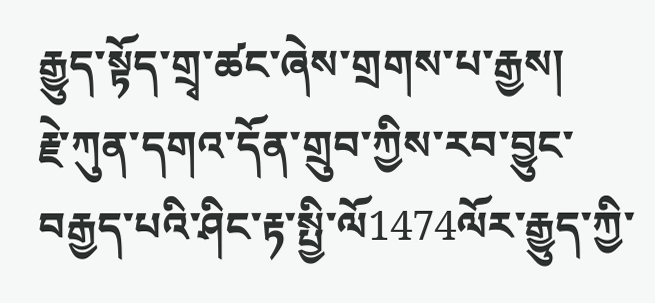རྒྱུད་སྟོད་གྲྭ་ཚང་ཞེས་གྲགས་པ་རྒྱས།
རྗེ་ཀུན་དགའ་དོན་གྲུབ་ཀྱིས་རབ་བྱུང་བརྒྱད་པའི་ཤིང་རྟ་སྤྱི་ལོ1474ལོར་རྒྱུད་ཀྱི་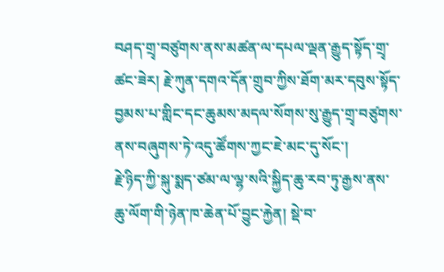བཤད་གྲྭ་བཙུགས་ནས་མཚན་ལ་དཔལ་ལྡན་རྒྱུད་སྟོད་གྲྭ་ཚང་ཟེར། རྗེ་ཀུན་དགའ་དོན་གྲུབ་ཀྱིས་ཐོག་མར་དབུས་སྟོད་བྱམས་པ་གླིང་དང་ཆུམས་མདལ་སོགས་སུ་རྒྱུད་གྲྭ་བཙུགས་ནས་བཞུགས་ཏེ་འདུ་ཚོགས་ཀྱང་ཇེ་མང་དུ་སོང་།
རྗེ་ཉིད་ཀྱི་སྐུ་སྨད་ཙམ་ལ་ལྷ་སའི་སྐྱིད་ཆུ་རབ་ཏུ་རྒྱས་ནས་ཆུ་ལོག་གི་ཉེན་ཁ་ཆེན་པོ་བྱུང་རྐྱེན། སྡེ་བ་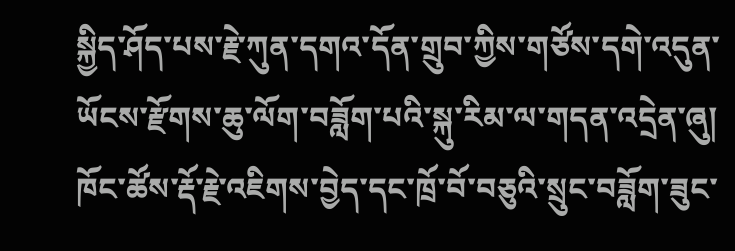སྐྱིད་ཤོད་པས་རྗེ་ཀུན་དགའ་དོན་གྲུབ་ཀྱིས་གཙོས་དགེ་འདུན་ཡོངས་རྫོགས་ཆུ་ལོག་བཟློག་པའི་སྐུ་རིམ་ལ་གདན་འདྲེན་ཞུ། ཁོང་ཚོས་རྡོ་རྗེ་འཇིགས་བྱེད་དང་ཁྲོ་བོ་བཅུའི་སྲུང་བཟློག་ཟུང་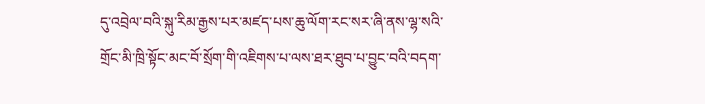དུ་འབྲེལ་བའི་སྐུ་རིམ་རྒྱས་པར་མཛད་པས་ཆུ་ལོག་རང་སར་ཞི་ནས་ལྷ་སའི་གྲོང་མི་ཁྲི་སྟོང་མང་བོ་སྲོག་གི་འཇིགས་པ་ལས་ཐར་ཐུབ་པ་བྱུང་བའི་བདག་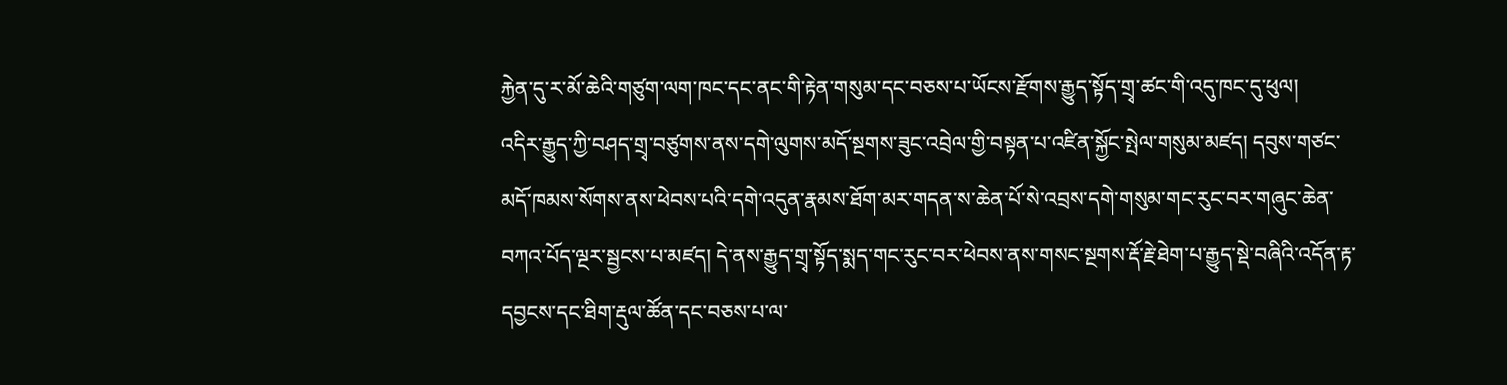རྐྱེན་དུ་ར་མོ་ཆེའི་གཙུག་ལག་ཁང་དང་ནང་གི་རྟེན་གསུམ་དང་བཅས་པ་ཡོངས་རྫོགས་རྒྱུད་སྟོད་གྲྭ་ཚང་གི་འདུ་ཁང་དུ་ཕུལ།
འདིར་རྒྱུད་ཀྱི་བཤད་གྲྭ་བཙུགས་ནས་དགེ་ལུགས་མདོ་སྔགས་ཟུང་འབྲེལ་གྱི་བསྟན་པ་འཛིན་སྐྱོང་སྤེལ་གསུམ་མཛད། དབུས་གཙང་མདོ་ཁམས་སོགས་ནས་ཕེབས་པའི་དགེ་འདུན་རྣམས་ཐོག་མར་གདན་ས་ཆེན་པོ་སེ་འབྲས་དགེ་གསུམ་གང་རུང་བར་གཞུང་ཆེན་བཀའ་པོད་ལྔར་སྦྱངས་པ་མཛད། དེ་ནས་རྒྱུད་གྲྭ་སྟོད་སྨད་གང་རུང་བར་ཕེབས་ནས་གསང་སྔགས་རྡོ་རྗེ་ཐེག་པ་རྒྱུད་སྡེ་བཞིའི་འདོན་རྟ་དབྱངས་དང་ཐིག་རྡུལ་ཚོན་དང་བཅས་པ་ལ་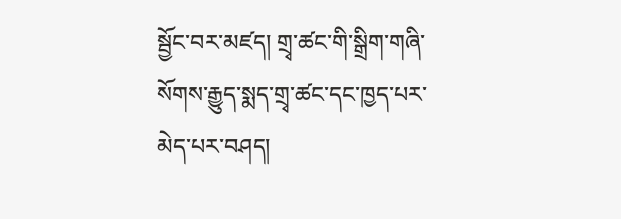སྦྱོང་བར་མཛད། གྲྭ་ཚང་གི་སྒྲིག་གཞི་སོགས་རྒྱུད་སྨད་གྲྭ་ཚང་དང་ཁྱད་པར་མེད་པར་བཤད།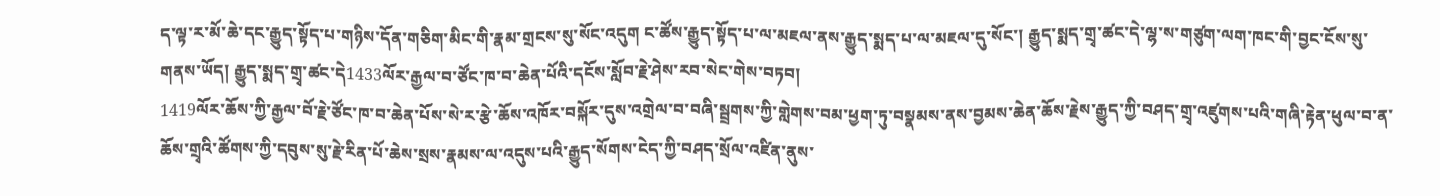ད་ལྟ་ར་མོ་ཆེ་དང་རྒྱུད་སྟོད་པ་གཉིས་དོན་གཅིག་མིང་གི་རྣམ་གྲངས་སུ་སོང་འདུག ང་ཚོས་རྒྱུད་སྟོད་པ་ལ་མཇལ་ནས་རྒྱུད་སྨད་པ་ལ་མཇལ་དུ་སོང་། རྒྱུད་སྨད་གྲྭ་ཚང་དེ་ལྷ་ས་གཙུག་ལག་ཁང་གི་བྱང་ངོས་སུ་གནས་ཡོད། རྒྱུད་སྨད་གྲྭ་ཚང་དེ1433ལོར་རྒྱལ་བ་ཙོང་ཁ་བ་ཆེན་པོའི་དངོས་སློབ་རྗེ་ཤེས་རབ་སེང་གེས་བཏབ།
1419ལོར་ཆོས་ཀྱི་རྒྱལ་བོ་རྗེ་ཙོང་ཁ་བ་ཆེན་པོས་སེ་ར་རྩེ་ཆོས་འཁོར་བསྐོར་དུས་འགྲེལ་བ་བཞི་སྦྲགས་ཀྱི་གླེགས་བམ་ཕྱག་ཏུ་བསྣམས་ནས་བྱམས་ཆེན་ཆོས་རྗེས་རྒྱུད་ཀྱི་བཤད་གྲྭ་འཛུགས་པའི་གཞི་རྟེན་ཕུལ་བ་ན་ཆོས་གྲྭའི་ཚོགས་ཀྱི་དབུས་སུ་རྗེ་རིན་པོ་ཆེས་སྲས་རྣམས་ལ་འདུས་པའི་རྒྱུད་སོགས་ངེད་ཀྱི་བཤད་སྲོལ་འཛིན་ནུས་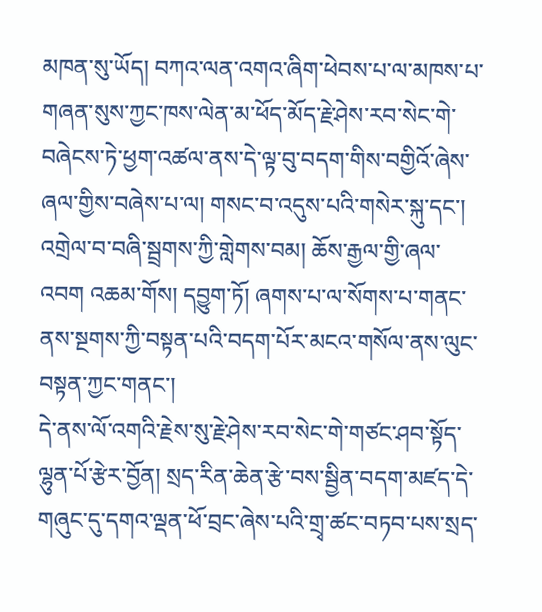མཁན་སུ་ཡོད། བཀའ་ལན་འགའ་ཞིག་ཕེབས་པ་ལ་མཁས་པ་གཞན་སུས་ཀྱང་ཁས་ལེན་མ་ཕོད་མོད་རྗེ་ཤེས་རབ་སེང་གེ་བཞེངས་ཏེ་ཕྱག་འཚལ་ནས་དེ་ལྟ་བུ་བདག་གིས་བགྱིའོ་ཞེས་ཞལ་གྱིས་བཞེས་པ་ལ། གསང་བ་འདུས་པའི་གསེར་སྐུ་དང་། འགྲེལ་བ་བཞི་སྦྲགས་ཀྱི་གླེགས་བམ། ཆོས་རྒྱལ་གྱི་ཞལ་འབག འཆམ་གོས། དབྱུག་ཏོ། ཞགས་པ་ལ་སོགས་པ་གནང་ནས་སྔགས་ཀྱི་བསྟན་པའི་བདག་པོར་མངའ་གསོལ་ནས་ལུང་བསྟན་ཀྱང་གནང་།
དེ་ནས་ལོ་འགའི་རྗེས་སུ་རྗེ་ཤེས་རབ་སེང་གེ་གཙང་ཤབ་སྟོད་ལྷུན་པོ་རྩེར་བྱོན། སྲད་རིན་ཆེན་རྩེ་བས་སྦྱིན་བདག་མཛད་དེ་གཞུང་དུ་དགའ་ལྡན་ཕོ་བྲང་ཞེས་པའི་གྲྭ་ཚང་བཏབ་པས་སྲད་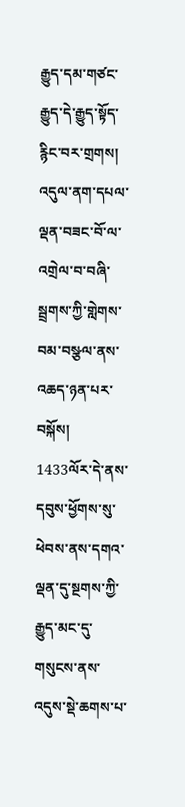རྒྱུད་དམ་གཙང་རྒྱུད་དེ་རྒྱུད་སྟོད་རྙིང་བར་གྲགས། འདུལ་ནག་དཔལ་ལྡན་བཟང་བོ་ལ་འགྲེལ་བ་བཞི་སྦྲགས་ཀྱི་གླེགས་བམ་བསྩལ་ནས་འཆད་ཉན་པར་བསྐོས།
1433ལོར་དེ་ནས་དབུས་ཕྱོགས་སུ་ཕེབས་ནས་དགའ་ལྡན་དུ་སྔགས་ཀྱི་རྒྱུད་མང་དུ་གསུངས་ནས་འདུས་སྡེ་ཆགས་པ་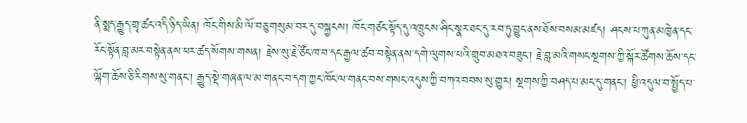ནི་སྨད་རྒྱུད་གྲྭ་ཚང་འདི་ཉིད་ཡིན། ཁོང་གིས་མི་ལོ་བཅུ་གསུམ་བར་དུ་བསྐྱངས། ཁོང་གཙང་སྟོད་དུ་འཁྲུངས་ཤིང་སྣར་ཐང་དུ་རབ་ཏུ་བྱུང་ནས་ཐོས་བསམ་མཛད། ཤངས་པ་ཀུན་མཁྱེན་དང་རོང་སྟོན་བླ་མར་བསྟེན་ནས་ཕར་ཚད་སོགས་གསན། རྗེས་སུ་རྗེ་ཙོང་ཁ་བ་དང་རྒྱལ་ཚབ་བསྟེན་ནས་དགེ་ལུགས་པའི་གྲུབ་མཐའ་བཟུང་། རྗེ་བླ་མའི་གསང་སྔགས་ཀྱི་སྐོར་ཚོགས་ཆོས་དང་ལྐོག་ཆོས་ཅི་རིགས་སུ་གནང་། རྒྱུད་སྡེ་གཞན་ལ་མ་གནང་བ་དག་ཀྱང་ཁོང་ལ་གནང་བས་གསང་འདུས་ཀྱི་བཀའ་བབས་སུ་གྱུར། སྔགས་ཀྱི་བཤད་པ་མང་དུ་གནང་། ཕྱི་འདུལ་བ་སྤྱོད་པ་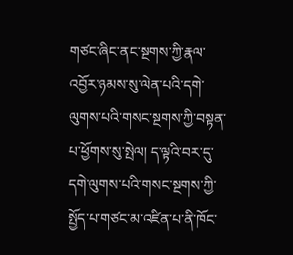གཙང་ཞིང་ནང་སྔགས་ཀྱི་རྣལ་འབྱོར་ཉམས་སུ་ལེན་པའི་དགེ་ལུགས་པའི་གསང་སྔགས་ཀྱི་བསྟན་པ་ཕྱོགས་སུ་སྤེལ། ད་ལྟའི་བར་དུ་དགེ་ལུགས་པའི་གསང་སྔགས་ཀྱི་སྤྱོད་པ་གཙང་མ་འཛིན་པ་ནི་ཁོང་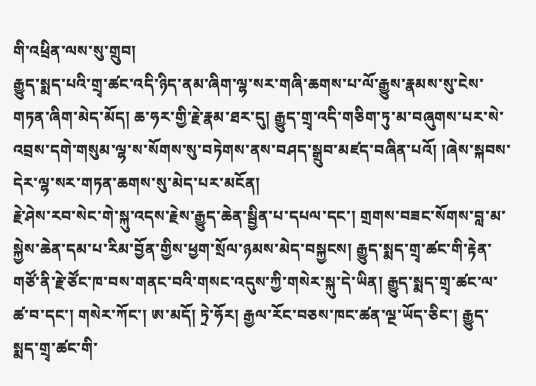གི་འཕྲིན་ལས་སུ་གྲུབ།
རྒྱུད་སྨད་པའི་གྲྭ་ཚང་འདི་ཉིད་ནམ་ཞིག་ལྷ་སར་གཞི་ཆགས་པ་ལོ་རྒྱུས་རྣམས་སུ་ངེས་གཏན་ཞིག་མེད་མོད། ཆ་ཧར་གྱི་རྗེ་རྣམ་ཐར་དུ། རྒྱུད་གྲྭ་འདི་གཅིག་ཏུ་མ་བཞུགས་པར་སེ་འབྲས་དགེ་གསུམ་ལྷ་ས་སོགས་སུ་བཏེགས་ནས་བཤད་སྒྲུབ་མཛད་བཞིན་པའོ། །ཞེས་སྐབས་དེར་ལྷ་སར་གཏན་ཆགས་སུ་མེད་པར་མངོན།
རྗེ་ཤེས་རབ་སེང་གེ་སྐུ་འདས་རྗེས་རྒྱུད་ཆེན་སྦྱིན་པ་དཔལ་དང་། གྲགས་བཟང་སོགས་བླ་མ་སྐྱེས་ཆེན་དམ་པ་རིམ་བྱོན་གྱིས་ཕྱག་སྲོལ་ཉམས་མེད་བསྐྱངས། རྒྱུད་སྨད་གྲྭ་ཚང་གི་རྟེན་གཙོ་ནི་རྗེ་ཙོང་ཁ་བས་གནང་བའི་གསང་འདུས་ཀྱི་གསེར་སྐུ་དེ་ཡིན། རྒྱུད་སྨད་གྲྭ་ཚང་ལ་ཚ་བ་དང་། གསེར་ཀོང་། ཨ་མདོ། ཏྲེ་ཧོར། རྒྱལ་རོང་བཅས་ཁང་ཚན་ལྔ་ཡོད་ཅིང་། རྒྱུད་སྨད་གྲྭ་ཚང་གི་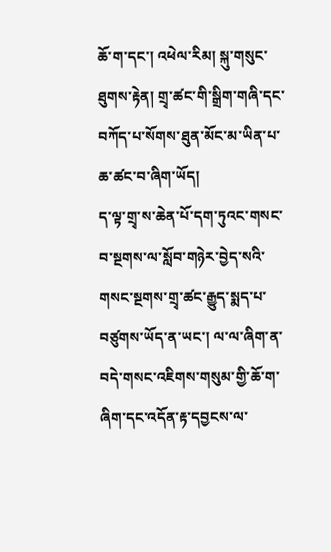ཆོ་ག་དང་། འཕེལ་རིམ། སྐུ་གསུང་ཐུགས་རྟེན། གྲྭ་ཚང་གི་སྒྲིག་གཞི་དང་བཀོད་པ་སོགས་ཐུན་མོང་མ་ཡིན་པ་ཆ་ཚང་བ་ཞིག་ཡོད།
ད་ལྟ་གྲྭ་ས་ཆེན་པོ་དག་ཏུའང་གསང་བ་སྔགས་ལ་སློབ་གཉེར་བྱེད་སའི་གསང་སྔགས་གྲྭ་ཚང་རྒྱུད་སྨད་པ་བཙུགས་ཡོད་ན་ཡང་། ལ་ལ་ཞིག་ན་བདེ་གསང་འཇིགས་གསུམ་གྱི་ཆོ་ག་ཞིག་དང་འདོན་རྟ་དབྱངས་ལ་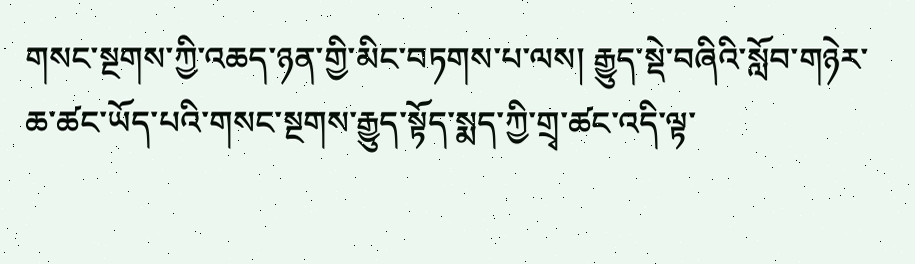གསང་སྔགས་ཀྱི་འཆད་ཉན་གྱི་མིང་བཏགས་པ་ལས། རྒྱུད་སྡེ་བཞིའི་སློབ་གཉེར་ཆ་ཚང་ཡོད་པའི་གསང་སྔགས་རྒྱུད་སྟོད་སྨད་ཀྱི་གྲྭ་ཚང་འདི་ལྟ་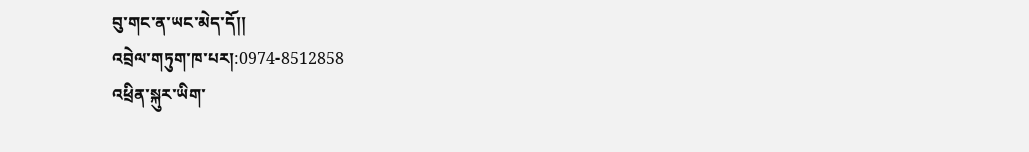བུ་གང་ན་ཡང་མེད་དོ།།
འབྲེལ་གཏུག་ཁ་པར།:0974-8512858
འཕྲིན་སྐུར་ཡིག་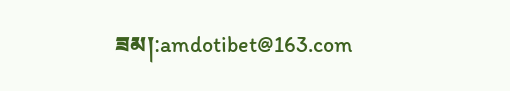ཟམ།:amdotibet@163.com